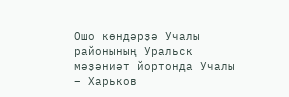Ошо көндәрҙә Учалы районының Уральск мәҙәниәт йортонда Учалы – Харьков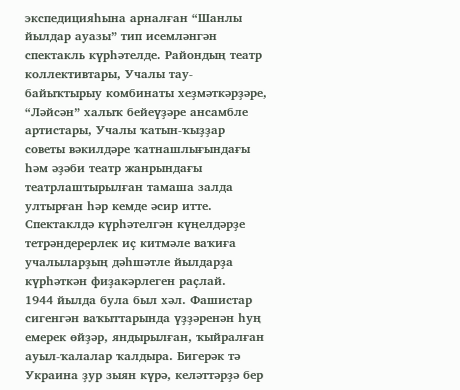экспедицияһына арналған “Шанлы йылдар ауазы” тип исемләнгән спектакль күрһәтелде. Райондың театр коллективтары, Учалы тау-байыҡтырыу комбинаты хеҙмәткәрҙәре, “Ләйсән” халыҡ бейеүҙәре ансамбле артистары, Учалы ҡатын-ҡыҙҙар советы вәкилдәре ҡатнашлығындағы һәм әҙәби театр жанрындағы театрлаштырылған тамаша залда ултырған һәр кемде әсир итте.
Спектаклдә күрһәтелгән күңелдәрҙе тетрәндерерлек иҫ китмәле ваҡиға учалыларҙың дәһшәтле йылдарҙа күрһәткән фиҙакәрлеген раҫлай.
1944 йылда була был хәл. Фашистар сигенгән ваҡыттарында үҙҙәренән һуң емерек өйҙәр, яндырылған, ҡыйралған ауыл-ҡалалар ҡалдыра. Бигерәк тә Украина ҙур зыян күрә, келәттәрҙә бер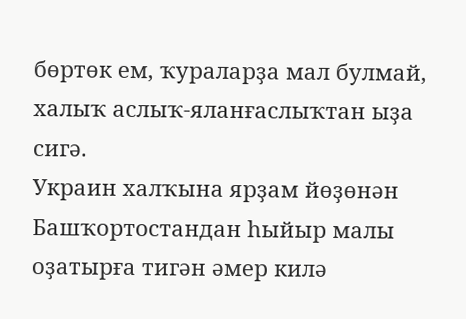бөртөк ем, ҡураларҙа мал булмай, халыҡ аслыҡ-яланғаслыҡтан ыҙа сигә.
Украин халҡына ярҙам йөҙөнән Башҡортостандан һыйыр малы оҙатырға тигән әмер килә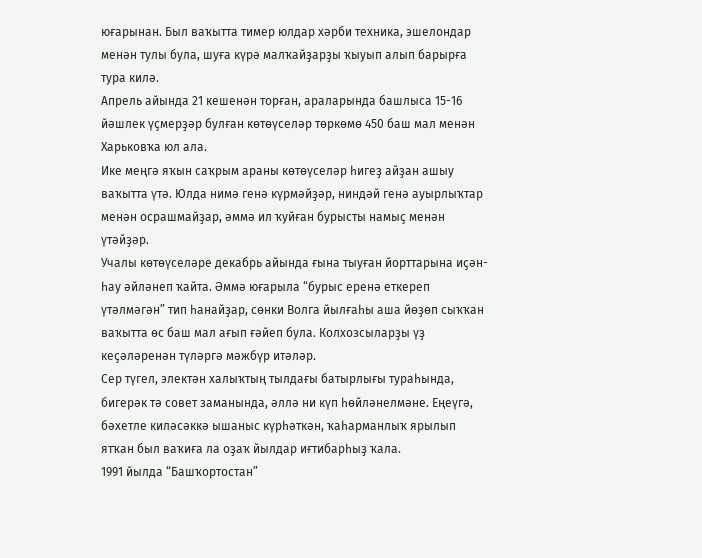юғарынан. Был ваҡытта тимер юлдар хәрби техника, эшелондар менән тулы була, шуға күрә малҡайҙарҙы ҡыуып алып барырға тура килә.
Апрель айында 21 кешенән торған, араларында башлыса 15-16 йәшлек үҫмерҙәр булған көтөүселәр төркөмө 450 баш мал менән Харьковҡа юл ала.
Ике меңгә яҡын саҡрым араны көтөүселәр һигеҙ айҙан ашыу ваҡытта үтә. Юлда нимә генә күрмәйҙәр, ниндәй генә ауырлыҡтар менән осрашмайҙар, әммә ил ҡуйған бурысты намыҫ менән үтәйҙәр.
Учалы көтөүселәре декабрь айында ғына тыуған йорттарына иҫән-һау әйләнеп ҡайта. Әммә юғарыла “бурыс еренә еткереп үтәлмәгән” тип һанайҙар, сөнки Волга йылғаһы аша йөҙөп сыҡҡан ваҡытта өс баш мал ағып ғәйеп була. Колхозсыларҙы үҙ кеҫәләренән түләргә мәжбүр итәләр.
Сер түгел, электән халыҡтың тылдағы батырлығы тураһында, бигерәк тә совет заманында, әллә ни күп һөйләнелмәне. Еңеүгә, бәхетле киләсәккә ышаныс күрһәткән, ҡаһарманлыҡ ярылып ятҡан был ваҡиға ла оҙаҡ йылдар иғтибарһыҙ ҡала.
1991 йылда “Башҡортостан”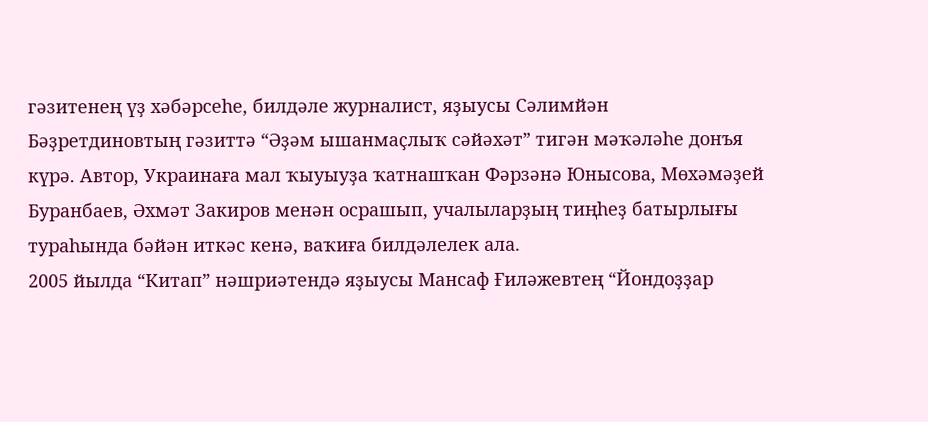гәзитенең үҙ хәбәрсеһе, билдәле журналист, яҙыусы Сәлимйән Бәҙретдиновтың гәзиттә “Әҙәм ышанмаҫлыҡ сәйәхәт” тигән мәҡәләһе донъя күрә. Автор, Украинаға мал ҡыуыуҙа ҡатнашҡан Фәрзәнә Юнысова, Мөхәмәҙей Буранбаев, Әхмәт Закиров менән осрашып, учалыларҙың тиңһеҙ батырлығы тураһында бәйән иткәс кенә, ваҡиға билдәлелек ала.
2005 йылда “Китап” нәшриәтендә яҙыусы Мансаф Ғиләжевтең “Йондоҙҙар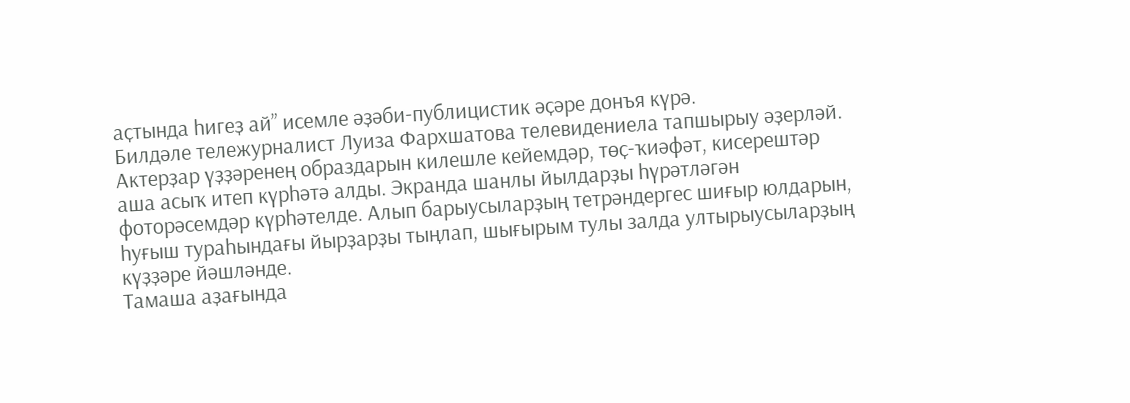аҫтында һигеҙ ай” исемле әҙәби-публицистик әҫәре донъя күрә.
Билдәле тележурналист Луиза Фархшатова телевидениела тапшырыу әҙерләй.
Актерҙар үҙҙәренең образдарын килешле кейемдәр, төҫ-ҡиәфәт, кисерештәр аша асыҡ итеп күрһәтә алды. Экранда шанлы йылдарҙы һүрәтләгән фоторәсемдәр күрһәтелде. Алып барыусыларҙың тетрәндергес шиғыр юлдарын, һуғыш тураһындағы йырҙарҙы тыңлап, шығырым тулы залда ултырыусыларҙың күҙҙәре йәшләнде.
Тамаша аҙағында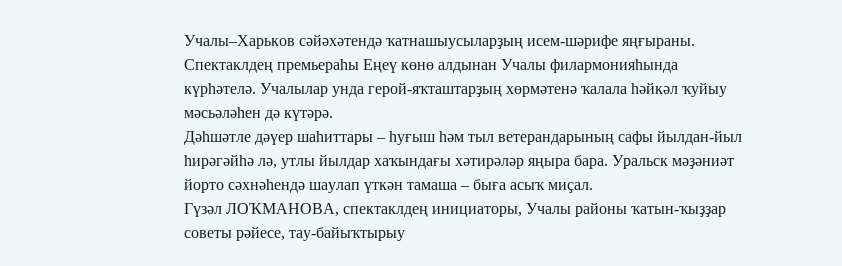Учалы–Харьков сәйәхәтендә ҡатнашыусыларҙың исем-шәрифе яңғыраны.
Спектаклдең премьераһы Еңеү көнө алдынан Учалы филармонияһында күрһәтелә. Учалылар унда герой-яҡташтарҙың хөрмәтенә ҡалала һәйкәл ҡуйыу мәсьәләһен дә күтәрә.
Дәһшәтле дәүер шаһиттары – һуғыш һәм тыл ветерандарының сафы йылдан-йыл һирәгәйһә лә, утлы йылдар хаҡындағы хәтирәләр яңыра бара. Уральск мәҙәниәт йорто сәхнәһендә шаулап үткән тамаша – быға асыҡ миҫал.
Гүзәл ЛОҠМАНОВА, спектаклдең инициаторы, Учалы районы ҡатын-ҡыҙҙар советы рәйесе, тау-байыҡтырыу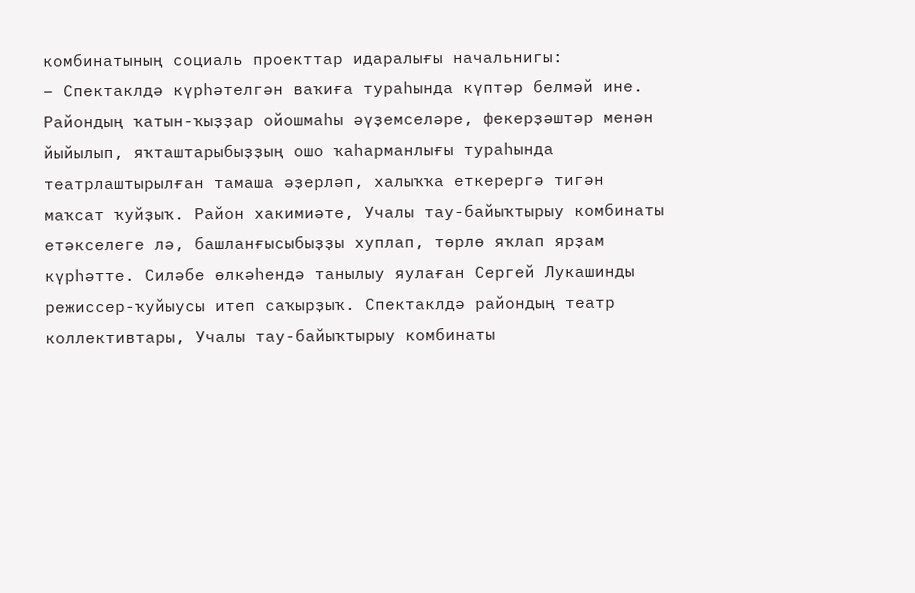комбинатының социаль проекттар идаралығы начальнигы:
– Спектаклдә күрһәтелгән ваҡиға тураһында күптәр белмәй ине. Райондың ҡатын-ҡыҙҙар ойошмаһы әүҙемселәре, фекерҙәштәр менән йыйылып, яҡташтарыбыҙҙың ошо ҡаһарманлығы тураһында театрлаштырылған тамаша әҙерләп, халыҡҡа еткерергә тигән маҡсат ҡуйҙыҡ. Район хакимиәте, Учалы тау-байыҡтырыу комбинаты етәкселеге лә, башланғысыбыҙҙы хуплап, төрлө яҡлап ярҙам күрһәтте. Силәбе өлкәһендә танылыу яулаған Сергей Лукашинды режиссер-ҡуйыусы итеп саҡырҙыҡ. Спектаклдә райондың театр коллективтары, Учалы тау-байыҡтырыу комбинаты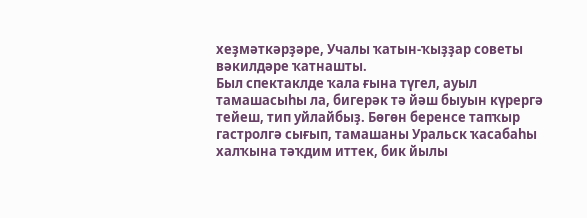хеҙмәткәрҙәре, Учалы ҡатын-ҡыҙҙар советы вәкилдәре ҡатнашты.
Был спектаклде ҡала ғына түгел, ауыл тамашасыһы ла, бигерәк тә йәш быуын күрергә тейеш, тип уйлайбыҙ. Бөгөн беренсе тапҡыр гастролгә сығып, тамашаны Уральск ҡасабаһы халҡына тәҡдим иттек, бик йылы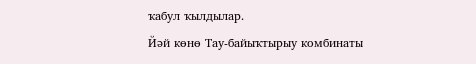ҡабул ҡылдылар.
Йәй көнө Тау-байыҡтырыу комбинаты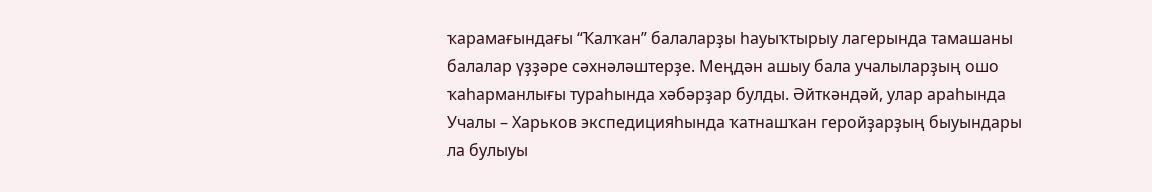ҡарамағындағы “Ҡалҡан” балаларҙы һауыҡтырыу лагерында тамашаны балалар үҙҙәре сәхнәләштерҙе. Меңдән ашыу бала учалыларҙың ошо ҡаһарманлығы тураһында хәбәрҙар булды. Әйткәндәй, улар араһында Учалы – Харьков экспедицияһында ҡатнашҡан геройҙарҙың быуындары ла булыуы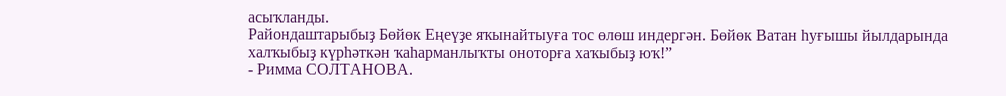асыҡланды.
Райондаштарыбыҙ Бөйөк Еңеүҙе яҡынайтыуға тос өлөш индергән. Бөйөк Ватан һуғышы йылдарында халҡыбыҙ күрһәткән ҡаһарманлыҡты оноторға хаҡыбыҙ юҡ!”
- Римма СОЛТАНОВА.